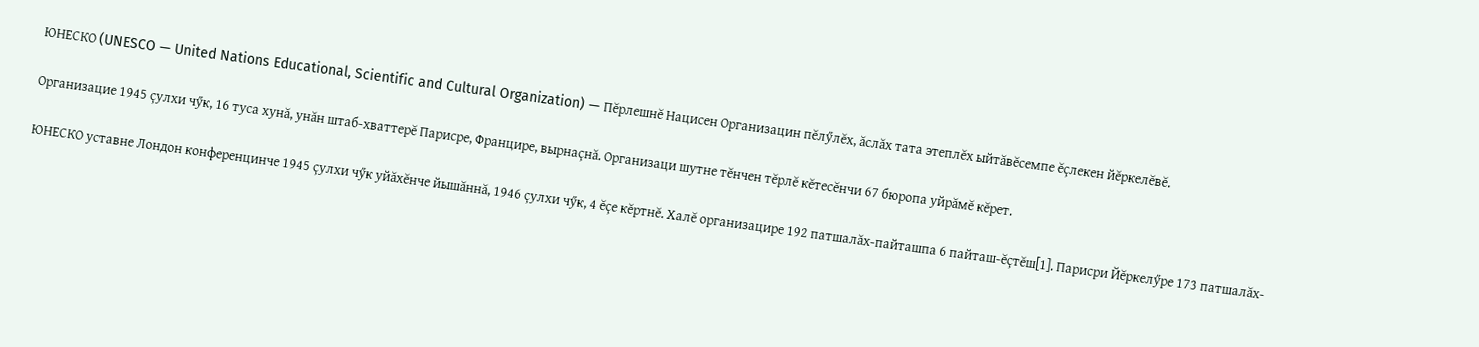ЮНЕСКО (UNESCO — United Nations Educational, Scientific and Cultural Organization) — Пĕрлешнĕ Нацисен Организацин пĕлӳлĕх, ăслăх тата этеплĕх ыйтăвĕсемпе ĕçлекен йĕркелĕвĕ.

Организацие 1945 çулхи чӳк, 16 туса хунă, унăн штаб-хваттерĕ Парисре, Францире, вырнаçнă. Организаци шутне тĕнчен тĕрлĕ кĕтесĕнчи 67 бюропа уйрăмĕ кĕрет.

ЮНЕСКО уставне Лондон конференцинче 1945 çулхи чӳк уйăхĕнче йышăннă, 1946 çулхи чӳк, 4 ĕçе кĕртнĕ. Халĕ организацире 192 патшалăх-пайташпа 6 пайташ-ĕçтĕш[1]. Парисри Йĕркелӳре 173 патшалăх-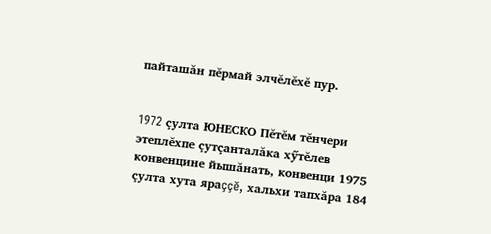пайташăн пĕрмай элчĕлĕхĕ пур.


1972 çулта ЮНЕСКО Пĕтĕм тĕнчери этеплĕхпе çутçанталăка хӳтĕлев конвенцине йышăнать, конвенци 1975 çулта хута яраççĕ, хальхи тапхăра 184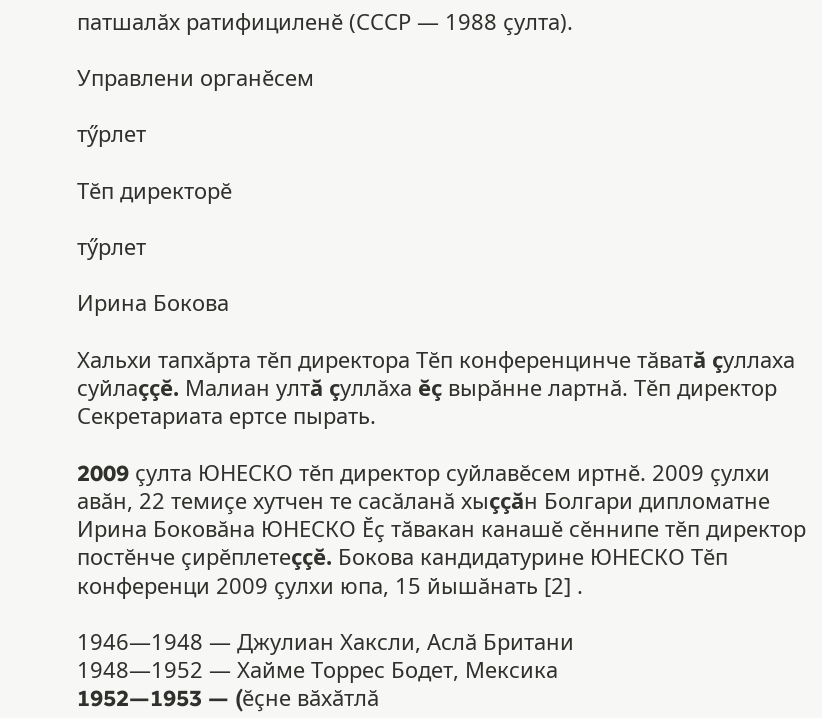патшалăх ратифициленĕ (СССР — 1988 çулта).

Управлени органĕсем

тӳрлет

Тĕп директорĕ

тӳрлет

Ирина Бокова

Хальхи тапхăрта тĕп директора Тĕп конференцинче тăватă çуллаха суйлаççĕ. Малиан ултă çуллăха ĕç вырăнне лартнă. Тĕп директор Секретариата ертсе пырать.

2009 çулта ЮНЕСКО тĕп директор суйлавĕсем иртнĕ. 2009 çулхи авăн, 22 темиçе хутчен те сасăланă хыççăн Болгари дипломатне Ирина Боковăна ЮНЕСКО Ӗç тăвакан канашĕ сĕннипе тĕп директор постĕнче çирĕплетеççĕ. Бокова кандидатурине ЮНЕСКО Тĕп конференци 2009 çулхи юпа, 15 йышăнать [2] .

1946—1948 — Джулиан Хаксли, Аслă Британи
1948—1952 — Хайме Торрес Бодет, Мексика
1952—1953 — (ĕçне вăхăтлă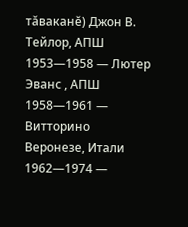тăваканĕ) Джон В. Тейлор, АПШ
1953—1958 — Лютер Эванс , АПШ
1958—1961 — Витторино Веронезе, Итали
1962—1974 —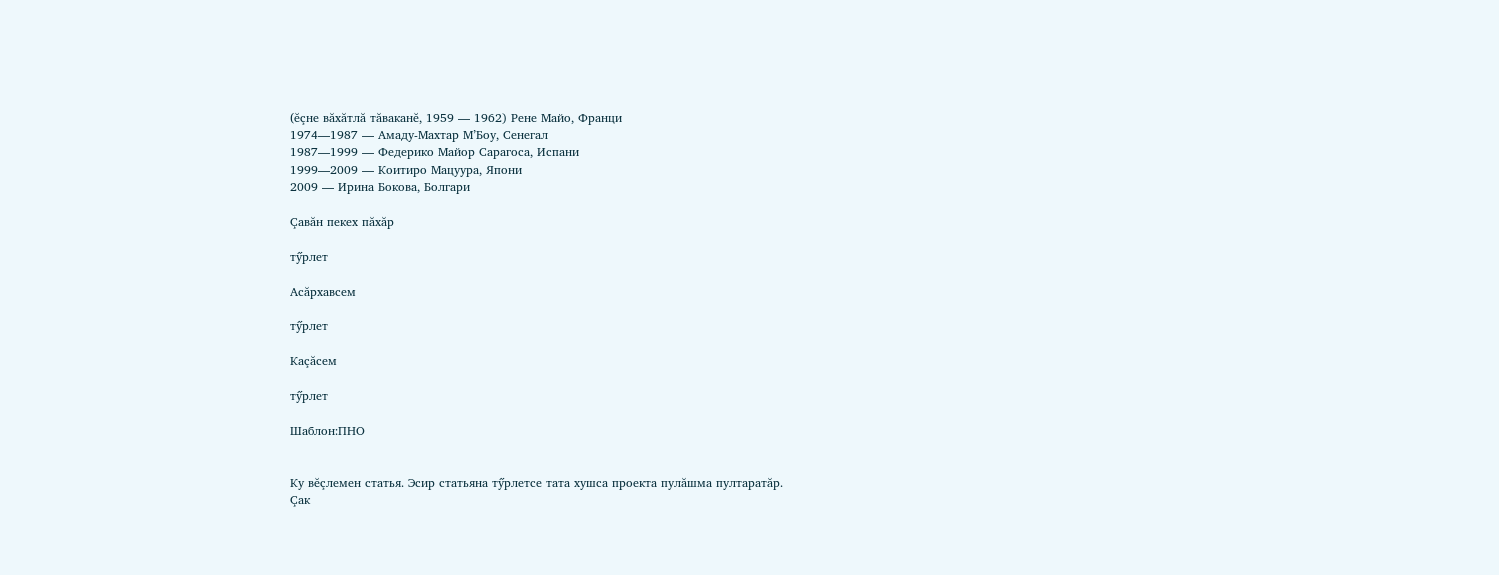(ĕçне вăхăтлă тăваканĕ, 1959 — 1962) Рене Майо, Франци
1974—1987 — Амаду-Махтар М’Боу, Сенегал
1987—1999 — Федерико Майор Сарагоса, Испани
1999—2009 — Коитиро Мацуура, Япони
2009 — Ирина Бокова, Болгари

Çавăн пекех пăхăр

тӳрлет

Асăрхавсем

тӳрлет

Каçăсем

тӳрлет

Шаблон:ПНО


Ку вĕçлемен статья. Эсир статьяна тӳрлетсе тата хушса проекта пулăшма пултаратăр.
Çак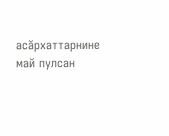асăрхаттарнине май пулсан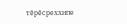тĕрĕсреххипе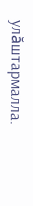улăштармалла.